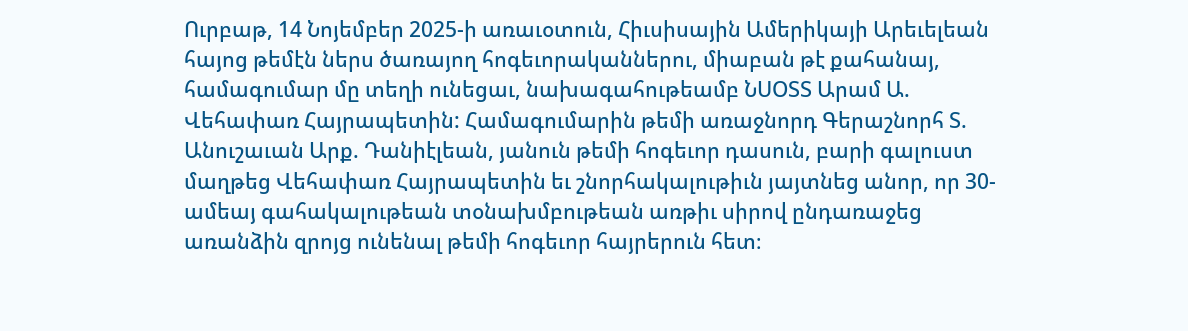Ուրբաթ, 14 Նոյեմբեր 2025-ի առաւօտուն, Հիւսիսային Ամերիկայի Արեւելեան հայոց թեմէն ներս ծառայող հոգեւորականներու, միաբան թէ քահանայ, համագումար մը տեղի ունեցաւ, նախագահութեամբ ՆՍՕՏՏ Արամ Ա. Վեհափառ Հայրապետին: Համագումարին թեմի առաջնորդ Գերաշնորհ Տ. Անուշաւան Արք. Դանիէլեան, յանուն թեմի հոգեւոր դասուն, բարի գալուստ մաղթեց Վեհափառ Հայրապետին եւ շնորհակալութիւն յայտնեց անոր, որ 30-ամեայ գահակալութեան տօնախմբութեան առթիւ սիրով ընդառաջեց առանձին զրոյց ունենալ թեմի հոգեւոր հայրերուն հետ։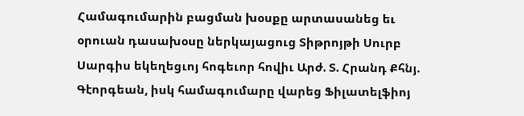Համագումարին բացման խօսքը արտասանեց եւ օրուան դասախօսը ներկայացուց Տիթրոյթի Սուրբ Սարգիս եկեղեցւոյ հոգեւոր հովիւ Արժ. Տ. Հրանդ Քհնյ. Գէորգեան, իսկ համագումարը վարեց Ֆիլատելֆիոյ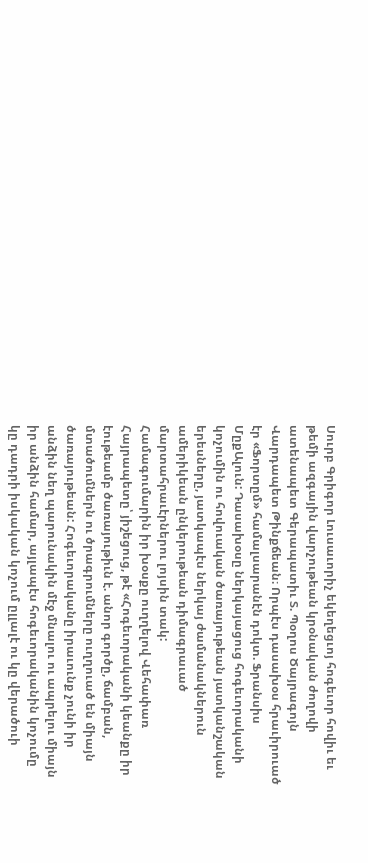Սուրբ Գրիգոր Լուսաւորիչ եկեղեցւոյ հոգեւոր հովիւ եւ թեմի ազգային վարչութեան կրօնական ժողովի ատենապետ Գերապատիւ Տ. Պօղոս Ծայրագոյն Վարդապետ Թինքճեան։ Որպէս դասախօս հրաւիրուած էր «Ֆորտըմ» համալսարանէն դոկտ. Ֆրանսիս ՄըքԱլուն: Դասախօսը ներկայացուց հոգեւորականի կոչումին ու հովուական ծառայութեան յատկանշական երեսները, յատկապէս ներկայ ժամանակներուն ամերիկեան ընկերութեան դիմագրաւած մարտահրաւէրներու լոյսին տակ:
Համագումարին իր խօսքը ուղղելով Վեհափառ Հայրապետը՝ յիշեցուց, թէ «Հոգեւորականի կեանքը իր էութեամբ ծառայութիւն է. անոր գործը, ճամբան, մտածումներն ու ծրագրումները ուղղուած են միայն ծառայութեան: Հոգեւորականը իրաւունք չունի իր անձին նեղ պարունակին մէջ մնալու ու ապրելու միայն իր անձին համար, այլապէս հոգեւորականին կոչումը կը դադրի իսկական կոչում ըլլալէ ու կը վերածուի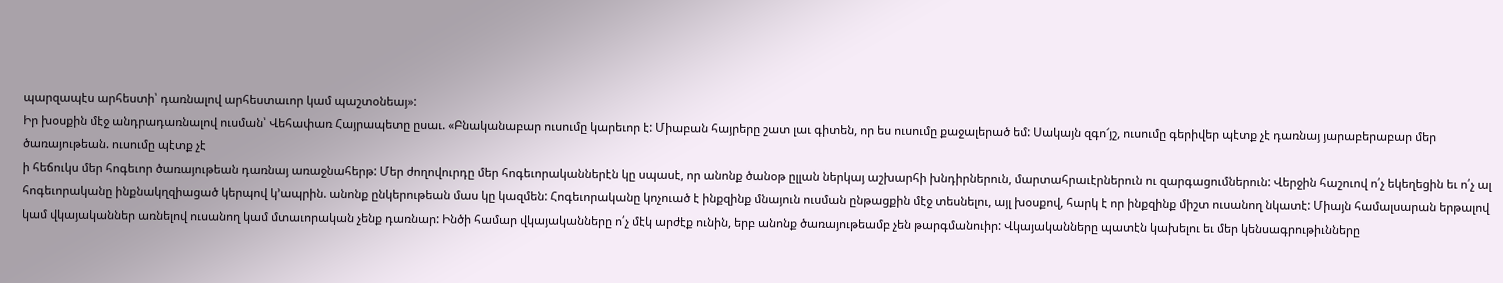պարզապէս արհեստի՝ դառնալով արհեստաւոր կամ պաշտօնեայ»:
Իր խօսքին մէջ անդրադառնալով ուսման՝ Վեհափառ Հայրապետը ըսաւ. «Բնականաբար ուսումը կարեւոր է: Միաբան հայրերը շատ լաւ գիտեն, որ ես ուսումը քաջալերած եմ: Սակայն զգո՜յշ, ուսումը գերիվեր պէտք չէ դառնայ յարաբերաբար մեր ծառայութեան. ուսումը պէտք չէ
ի հեճուկս մեր հոգեւոր ծառայութեան դառնայ առաջնահերթ: Մեր ժողովուրդը մեր հոգեւորականներէն կը սպասէ, որ անոնք ծանօթ ըլլան ներկայ աշխարհի խնդիրներուն, մարտահրաւէրներուն ու զարգացումներուն: Վերջին հաշուով ո՛չ եկեղեցին եւ ո՛չ ալ հոգեւորականը ինքնակղզիացած կերպով կ’ապրին. անոնք ընկերութեան մաս կը կազմեն: Հոգեւորականը կոչուած է ինքզինք մնայուն ուսման ընթացքին մէջ տեսնելու, այլ խօսքով, հարկ է որ ինքզինք միշտ ուսանող նկատէ: Միայն համալսարան երթալով կամ վկայականներ առնելով ուսանող կամ մտաւորական չենք դառնար: Ինծի համար վկայականները ո՛չ մէկ արժէք ունին, երբ անոնք ծառայութեամբ չեն թարգմանուիր: Վկայականները պատէն կախելու եւ մեր կենսագրութիւնները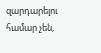զարդարելու համար չեն,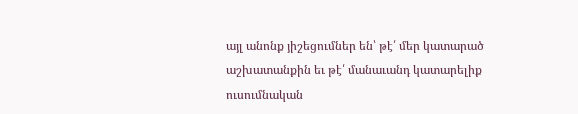այլ անոնք յիշեցումներ են՝ թէ՛ մեր կատարած աշխատանքին եւ թէ՛ մանաւանդ կատարելիք ուսումնական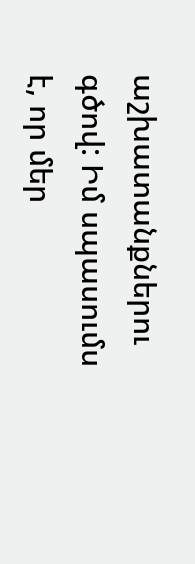աշխատանքներու գծով: Իմ սպասումս է, որ մեր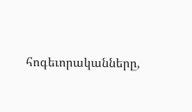հոգեւորականները,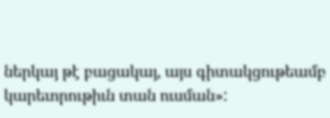ներկայ թէ բացակայ, այս գիտակցութեամբ կարեւորութիւն տան ուսման»: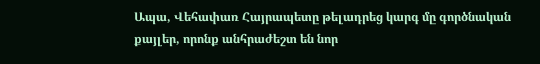Ապա, Վեհափառ Հայրապետը թելադրեց կարգ մը գործնական քայլեր, որոնք անհրաժեշտ են նոր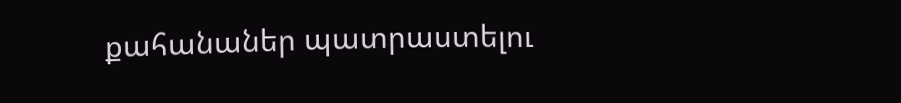քահանաներ պատրաստելու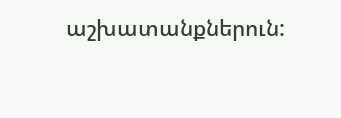աշխատանքներուն: